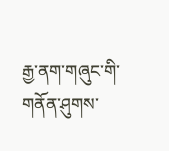རྒྱ་ནག་གཞུང་གི་གནོན་ཤུགས་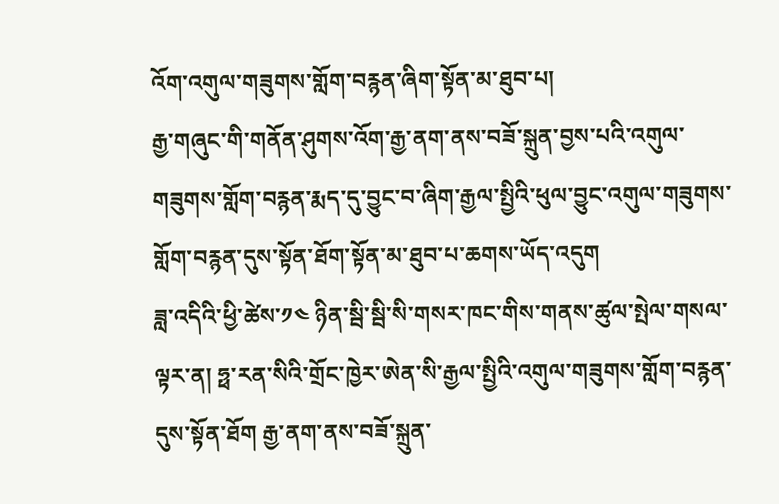འོག་འགུལ་གཟུགས་གློག་བརྙན་ཞིག་སྟོན་མ་ཐུབ་པ།
རྒྱ་གཞུང་གི་གནོན་ཤུགས་འོག་རྒྱ་ནག་ནས་བཟོ་སྐྲུན་བྱས་པའི་འགུལ་གཟུགས་གློག་བརྙན་རྨད་དུ་བྱུང་བ་ཞིག་རྒྱལ་སྤྱིའི་ཕུལ་བྱུང་འགུལ་གཟུགས་གློག་བརྙན་དུས་སྟོན་ཐོག་སྟོན་མ་ཐུབ་པ་ཆགས་ཡོད་འདུག
ཟླ་འདིའི་ཕྱི་ཚེས་༡༤ ཉིན་སྦི་སྦི་སི་གསར་ཁང་གིས་གནས་ཚུལ་སྤེལ་གསལ་ལྟར་ན། ཧྥ་རན་སིའི་གྲོང་ཁྱེར་ཨེན་སི་རྒྱལ་སྤྱིའི་འགུལ་གཟུགས་གློག་བརྙན་དུས་སྟོན་ཐོག རྒྱ་ནག་ནས་བཟོ་སྐྲུན་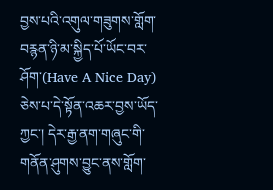བྱས་པའི་འགུལ་གཟུགས་གློག་བརྙན་ཉི་མ་སྐྱིད་པོ་ཡོང་བར་ཤོག་(Have A Nice Day) ཅེས་པ་དེ་སྟོན་འཆར་བྱས་ཡོད་ཀྱང་། དེར་རྒྱ་ནག་གཞུང་གི་གནོན་ཤུགས་བྱུང་ནས་གློག་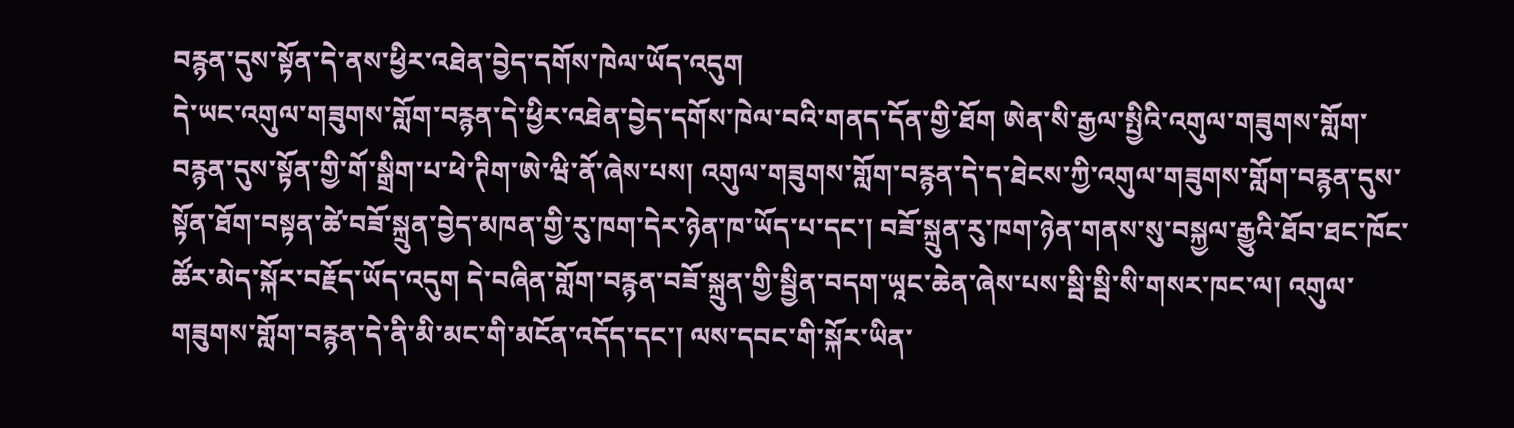བརྙན་དུས་སྟོན་དེ་ནས་ཕྱིར་འཐེན་བྱེད་དགོས་ཁེལ་ཡོད་འདུག
དེ་ཡང་འགུལ་གཟུགས་གློག་བརྙན་དེ་ཕྱིར་འཐེན་བྱེད་དགོས་ཁེལ་བའི་གནད་དོན་གྱི་ཐོག ཨེན་སི་རྒྱལ་སྤྱིའི་འགུལ་གཟུགས་གློག་བརྙན་དུས་སྟོན་གྱི་གོ་སྒྲིག་པ་ཕེ་ཊིག་ཨེ་ཝི་ནོ་ཞེས་པས། འགུལ་གཟུགས་གློག་བརྙན་དེ་ད་ཐེངས་ཀྱི་འགུལ་གཟུགས་གློག་བརྙན་དུས་སྟོན་ཐོག་བསྟན་ཚེ་བཟོ་སྐྲུན་བྱེད་མཁན་གྱི་རུ་ཁག་དེར་ཉེན་ཁ་ཡོད་པ་དང་། བཟོ་སྐྲུན་རུ་ཁག་ཉེན་གནས་སུ་བསྐྱལ་རྒྱུའི་ཐོབ་ཐང་ཁོང་ཚོར་མེད་སྐོར་བརྗོད་ཡོད་འདུག དེ་བཞིན་གློག་བརྙན་བཟོ་སྐྲུན་གྱི་སྦྱིན་བདག་ཡཱང་ཆེན་ཞེས་པས་སྦི་སྦི་སི་གསར་ཁང་ལ། འགུལ་གཟུགས་གློག་བརྙན་དེ་ནི་མི་མང་གི་མངོན་འདོད་དང་། ལས་དབང་གི་སྐོར་ཡིན་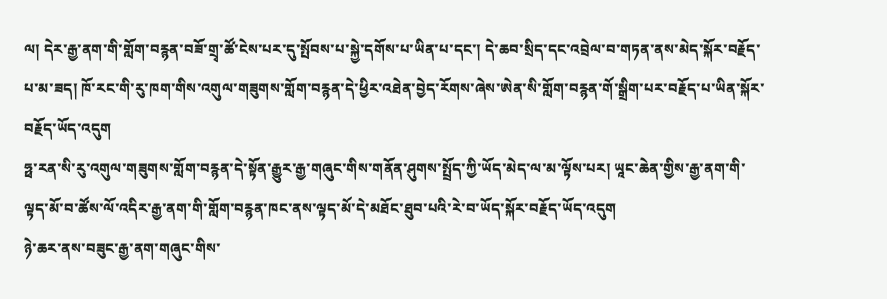ལ། དེར་རྒྱ་ནག་གི་གློག་བརྙན་བཟོ་གྲྭ་ཚོ་ངེས་པར་དུ་སྤོབས་པ་སྐྱེ་དགོས་པ་ཡིན་པ་དང་། དེ་ཆབ་སྲིད་དང་འབྲེལ་བ་གཏན་ནས་མེད་སྐོར་བརྗོད་པ་མ་ཟད། ཁོ་རང་གི་རུ་ཁག་གིས་འགུལ་གཟུགས་གློག་བརྙན་དེ་ཕྱིར་འཐེན་བྱེད་རོགས་ཞེས་ཨེན་སི་གློག་བརྙན་གོ་སྒྲིག་པར་བརྗོད་པ་ཡིན་སྐོར་བརྗོད་ཡོད་འདུག
ཧྥ་རན་སི་རུ་འགུལ་གཟུགས་གློག་བརྙན་དེ་སྟོན་རྒྱུར་རྒྱ་གཞུང་གིས་གནོན་ཤུགས་སྤྲོད་ཀྱི་ཡོད་མེད་ལ་མ་ལྟོས་པར། ཡཱང་ཆེན་གྱིས་རྒྱ་ནག་གི་ལྟད་མོ་བ་ཚོས་ལོ་འདིར་རྒྱ་ནག་གི་གློག་བརྙན་ཁང་ནས་ལྟད་མོ་དེ་མཐོང་ཐུབ་པའི་རེ་བ་ཡོད་སྐོར་བརྗོད་ཡོད་འདུག
ཉེ་ཆར་ནས་བཟུང་རྒྱ་ནག་གཞུང་གིས་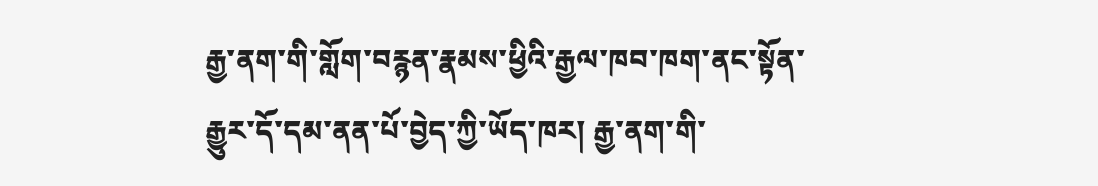རྒྱ་ནག་གི་གློག་བརྙན་རྣམས་ཕྱིའི་རྒྱལ་ཁབ་ཁག་ནང་སྟོན་རྒྱུར་དོ་དམ་ནན་པོ་བྱེད་ཀྱི་ཡོད་ཁར། རྒྱ་ནག་གི་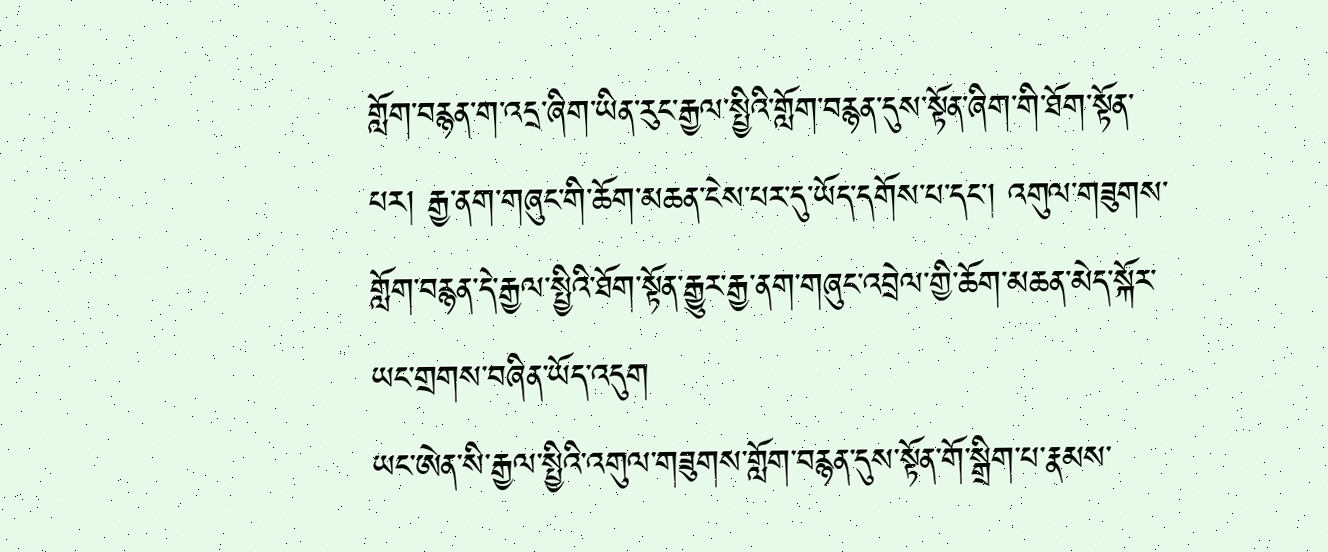གློག་བརྙན་ག་འདྲ་ཞིག་ཡིན་རུང་རྒྱལ་སྤྱིའི་གློག་བརྙན་དུས་སྟོན་ཞིག་གི་ཐོག་སྟོན་པར། རྒྱ་ནག་གཞུང་གི་ཆོག་མཆན་ངེས་པར་དུ་ཡོད་དགོས་པ་དང་། འགུལ་གཟུགས་གློག་བརྙན་དེ་རྒྱལ་སྤྱིའི་ཐོག་སྟོན་རྒྱུར་རྒྱ་ནག་གཞུང་འབྲེལ་གྱི་ཆོག་མཆན་མེད་སྐོར་ཡང་གྲགས་བཞིན་ཡོད་འདུག
ཡང་ཨེན་སི་རྒྱལ་སྤྱིའི་འགུལ་གཟུགས་གློག་བརྙན་དུས་སྟོན་གོ་སྒྲིག་པ་རྣམས་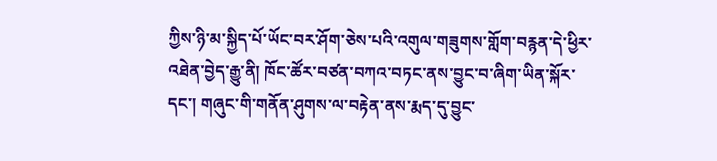ཀྱིས་ཉི་མ་སྐྱིད་པོ་ཡོང་བར་ཤོག་ཅེས་པའི་འགུལ་གཟུགས་གློག་བརྙན་དེ་ཕྱིར་འཐེན་བྱེད་རྒྱུ་ནི། ཁོང་ཚོར་བཙན་བཀའ་བཏང་ནས་བྱུང་བ་ཞིག་ཡིན་སྐོར་དང་། གཞུང་གི་གནོན་ཤུགས་ལ་བརྟེན་ནས་རྨད་དུ་བྱུང་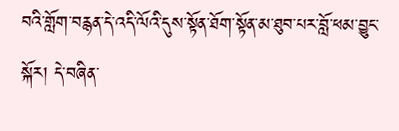བའི་གློག་བརྙན་དེ་འདི་ལོའི་དུས་སྟོན་ཐོག་སྟོན་མ་ཐུབ་པར་བློ་ཕམ་བྱུང་སྐོར། དེ་བཞིན་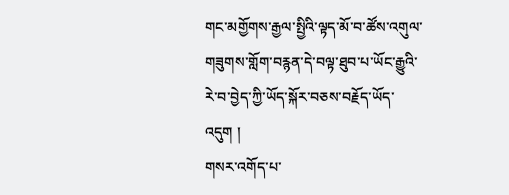གང་མགྱོགས་རྒྱལ་སྤྱིའི་ལྟད་མོ་བ་ཚོས་འགུལ་གཟུགས་གློག་བརྙན་དེ་བལྟ་ཐུབ་པ་ཡོང་རྒྱུའི་རེ་བ་བྱེད་ཀྱི་ཡོད་སྐོར་བཅས་བརྗོད་ཡོད་འདུག །
གསར་འགོད་པ་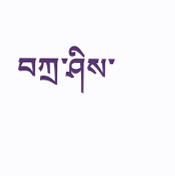བཀྲ་ཤིས་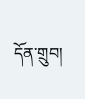དོན་གྲུབ།